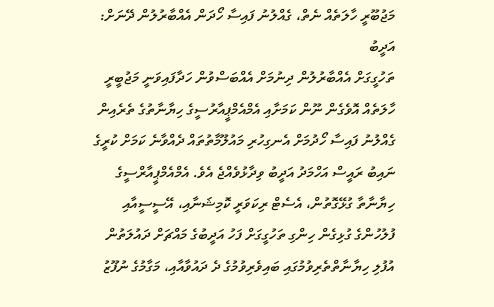މަޖުބޫރީ ހާލަތެއް ނެތް، ގެއްލުނު ފައިސާ ހޯދަން އެއްބާރުލުން ދޭނަށް: އަދީބު
ތަހުގީގަށް އެއްބާރުލުން ދިނުމަށް އެއްބަސްވުން ހަދާފައިވަނީ މަޖުބީރީ ހާލަތެއް އޮވެގެން ނޫން ކަމަށާއި އެމްއެމްޕީއާރުސީގެ ހިޔާނާތުގެ ތެރެއިން ގެއްލުނު ފައިސާ ހޯދުމަށް އެނގިހުރި މައުލޫމާތުތައް ދެއްވާނެ ކަމަށް ކުރީގެ ނައިބު ރައީސް އަހްމަދު އަދީބު ވިދާޅުވެއްޖެ އެވެ. އެމްއެމްޕީއާރްސީގެ ހިޔާނާތާ ގުޅޭގޮތުން، އެސެޓް ރިކަވަރީ ކޮމިޝަނާއި، އޭސީސީއާއި ފުލުހުންގެ ގުޅިގެން ހިންގި ތަހުގީގަށް ފަހު އަދީބުގެ މައްޗަށް ދައުލަތުން އުފުލި ހިޔާނާތްތެރިވުމުގައި ބައިވެރިވުމުގެ ދެ ދައުވާއާއި، މަގާމުގެ ނުފޫޒު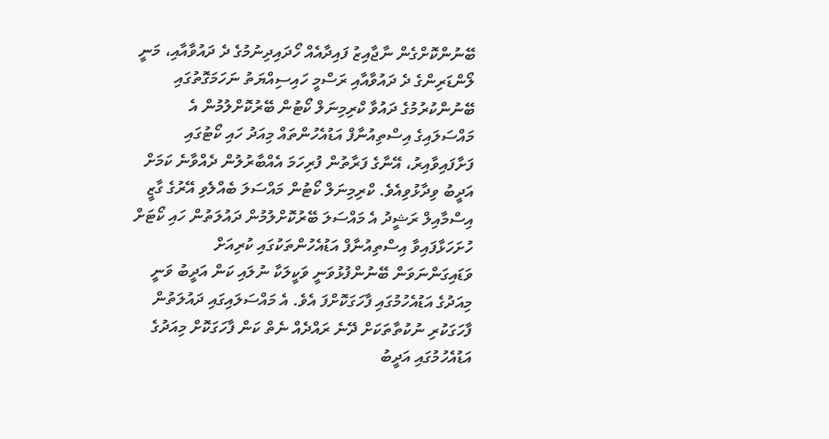ބޭނުންކޮށްގެން ނާޖާއިޒު ފައިދާއެއް ހޯދައިދިނުމުގެ ދެ ދައުވާއާއި، މަނީ ލޯންޑަރިންގެ ދެ ދައުވާއާއި ރަސްމީ ހައިސިއްޔަތު ނަހަމަގޮތުގައި ބޭނުންކުރުމުގެ ދައުވާ ކްރިމިނަލް ކޯޓުން ބޭރުކޮށްލުމުން އެ މައްސަލައިގެ އިސްތިއުނާފް އަޑުއެހުންތައް މިއަދު ހައި ކޯޓުގައި ފަށާފައިވާއިރު، އޭނާގެ ފަރާތުން ފުރިހަމަ އެއްބާރުލުން ދެއްވާނެ ކަމަށް އަދީބު ވިދާޅުވިއެވެ. ކްރިމިނަލް ކޯޓުން މައްސަލަ ބެއްލެވި އޭރުގެ ގާޒީ އިސްމާއިލް ރަޝީދު އެ މައްސަލަ ބޭރުކޮށްލުމުން ދައުލަތުން ހައި ކޯޓަށް ހުށަހަޅާފައިވާ އިސްތިއުނާފް އަޑުއެހުންތަކުގައި ކުރިއަށް ވަޑައިގަންނަވަން ބޭނުންފުޅުވަނީ ވަކީލަކާ ނުލައި ކަން އަދީބު ވަނީ މިއަދުގެ އަޑުއެހުމުގައި ފާހަގަކޮށްފަ އެވެ. އެ މައްސަލައިގައި ދައުލަތުން ފާހަގަކުރި ނުކުތާތަކަށް ދޭނެ ރައްދެއް ނެތް ކަން ފާހަގަކޮށް މިއަދުގެ އަޑުއެހުމުގައި އަދީބު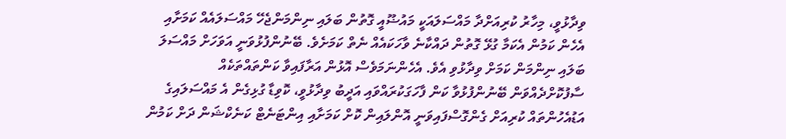ވިދާޅުވީ، މިހާރު ކުރިއަށްދާ މައްސަލައަކީ މައުޟޫއީ ގޮތުން ބަލައި ނިންމަންޖެހޭ މައްސަލައެއް ކަމަށާއި އެހެން ކަމުން އެކަމާ ގުޅޭ ގޮތުން ދައްކާނެ ވާހަކައެއް ނެތް ކަމަށެވެ. ބޭނުންފުޅުވަނީ އަވަހަށް މައްސަލަ ބަލައި ނިންމަން ކަމަށް ވިދާޅުވި އެވެ. އެހެންނަމަވެސް އޮޅުން އަރާފައިވާ ކަންތައްތަކެއް ސާފުކޮށްދެއްވަން ބޭނުންފުޅުވާ ކަން ފާހަގަކުރައްވައި އަދީބު ވިދާޅުވީ، ކޮވިޑާ ގުޅިގެން އެ މައްސަލައިގެ އަޑުއެހުންތައް ކުރިއަށް ގެންގޮސްފައިވަނީ އޮންލައިން ކޮށް ކަމަށާއި އިންޓަނެޓް ކަނެކްޝަން ދަށް ކަމުން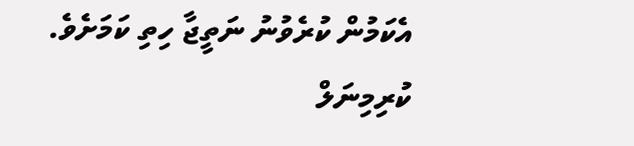އެކަމުން ކުރެވުނު ނަތީޖާ ހިތި ކަމަށެވެ. ކުރިމިނަލް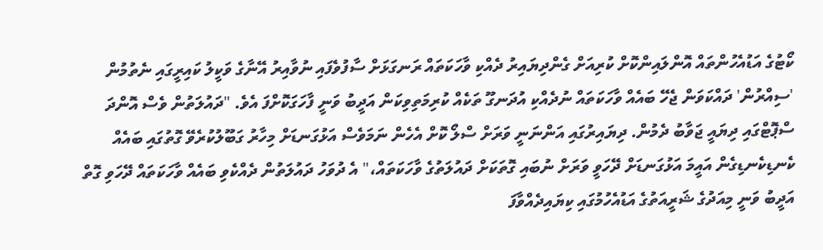ކޯޓުގެ އަޑުއެހުންތައް އޮންލައިންކޮށް ކުރިއަށް ގެންދިޔައިރު ދެއްކި ވާހަކަތައް ރަނގަޅަށް ސާފުވެފައި ނުވާއިރު އޭނާގެ ވަކީލު ކައިރީގައި ނެތުމުން 'ސިއްރުން' ދައްކަވަން ޖެހޭ ބައެއް ވާހަކަތައް ނުދެއްކި އުދަނގޫ ތަކެއް ކުރިމަތިވިކަން އަދީބު ވަނީ ފާހަގަކޮށްފަ އެވެ. "ދައުލަތުން ވެސް އޮންދަ ސްޕޮޓްގައި ދިޔައީ ޖަވާބު ދެމުން. ދިޔައިރުގައި އަންނަނީ ވަރަށް ސްލޯ ކޮށް އެހެން ނަމަވެސް އަޅުގަނޑަށް މިހާރު ގަބޫލުކުރެވޭ ގޮތުގައި ބައެއް ކެނޑިކެނޑިގެން އައީމަ އަޅުގަނޑަށް ދޭހަވީ ވަރަށް ނުބައި ގޮތަކަށް ދައުލަތުގެ ވާހަކަތައް،" އެ ދުވަހު ދައުލަތުން ދެއްކެވި ބައެއް ވާހަކަތައް ދޭހަވި ގޮތް އަދީބު ވަނީ މިއަދުގެ ޝަރީއަތުގެ އަޑުއެހުމުގައި ކިޔައިދެއްވާފަ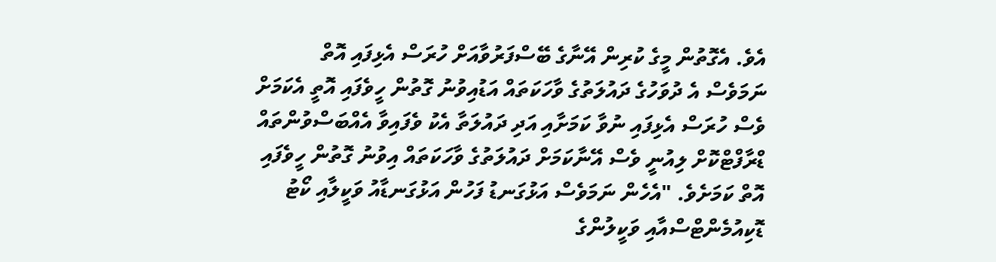އެވެ. އެގޮތުން މީގެ ކުރިން އޭނާގެ ބޭސްފަރުވާއަށް ހުރަސް އެޅިފައި އޮތް ނަމަވެސް އެ ދުވަހުގެ ދައުލަތުގެ ވާހަކަތައް އަޑުއިވުނު ގޮތުން ހީވެފައި އޮތީ އެކަމަށް ވެސް ހުރަސް އެޅިފައި ނުވާ ކަމަށާއި އަދި ދައުލަތާ އެކު ވެފައިވާ އެއްބަސްވުންތައް ޑްރާފްޓްކޮށް ލިއުނީ ވެސް އޭނާކަމަށް ދައުލަތުގެ ވާހަކަތައް އިވުނު ގޮތުން ހީވެފައި އޮތް ކަމަށެވެ. "އެހެން ނަމަވެސް އަޅުގަނޑު ފަހުން އަޅުގަނޑާއު ވަކީލާއި ކޯޓު ޑޮކިއުމެންޓްސްއާއި ވަކީލުންގެ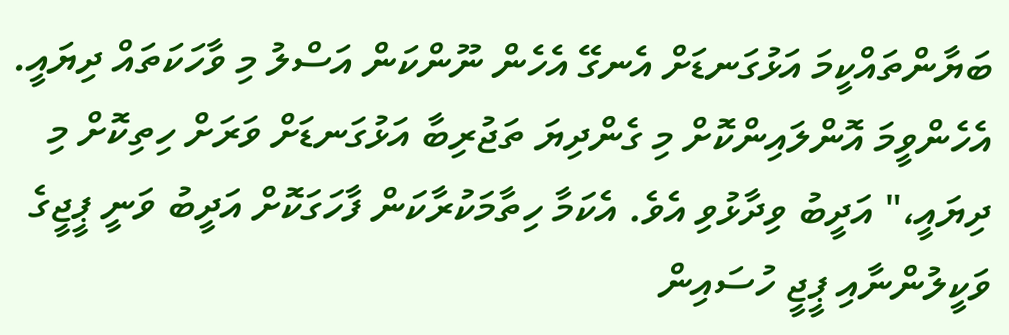ބަޔާންތައްކީމަ އަޅުގަނޑަށް އެނގޭ އެހެން ނޫންކަން އަސްލު މި ވާހަކަތައް ދިޔައީ. އެހެންވީމަ އޮންލައިންކޮށް މި ގެންދިޔަ ތަޖުރިބާ އަޅުގަނޑަށް ވަރަށް ހިތިކޮށް މި ދިޔައީ،" އަދީބު ވިދާޅުވި އެވެ. އެކަމާ ހިތާމަކުރާކަން ފާހަގަކޮށް އަދީބު ވަނީ ޕީޖީގެ ވަކީލުންނާއި ޕީޖީ ހުސައިން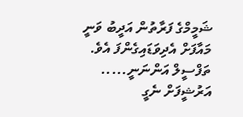ޝަމީމްގެ ފަރާތުން އަދީބު ވަނީ މައާފަށް އެދިވަޑައިގެންފަ އެވެ. ތަފްސީލް އަންނަނީ.....
އަރުޝީފަށް ނެގީ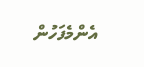އެންމެފަހުން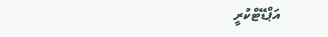އަޕްޑޭޓްކުރީ